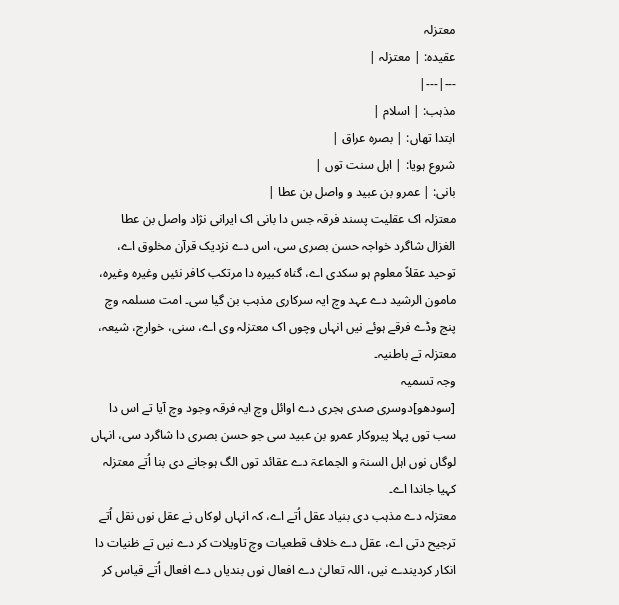معتزلہ
عقیدہ: | معتزلہ |
---|---|
مذہب: | اسلام |
ابتدا تھاں: | بصرہ عراق |
شروع ہویا: | اہل سنت توں |
بانی: | عمرو بن عبید و واصل بن عطا |
معتزلہ اک عقلیت پسند فرقہ جس دا بانی اک ایرانی نژاد واصل بن عطا الغزال شاگرد خواجہ حسن بصری سی، اس دے نزدیک قرآن مخلوق اے، توحید عقلاً معلوم ہو سکدی اے، گناہ کبیرہ دا مرتکب کافر نئیں وغیرہ وغیرہ، مامون الرشید دے عہد وچ ایہ سرکاری مذہب بن گیا سی۔ امت مسلمہ وچ پنج وڈے فرقے ہوئے نیں انہاں وچوں اک معتزلہ وی اے، سنی، خوارج، شیعہ، معتزلہ تے باطنیہ۔
وجہ تسمیہ
[سودھو]دوسری صدی ہجری دے اوائل وچ ایہ فرقہ وجود وچ آیا تے اس دا سب توں پہلا پیروکار عمرو بن عبید سی جو حسن بصری دا شاگرد سی، انہاں لوگاں نوں اہل السنۃ و الجماعۃ دے عقائد توں الگ ہوجانے دی بنا اُتے معتزلہ کہیا جاندا اے۔
معتزلہ دے مذہب دی بنیاد عقل اُتے اے، کہ انہاں لوکاں نے عقل نوں نقل اُتے ترجیح دتی اے، عقل دے خلاف قطعیات وچ تاویلات کر دے نیں تے ظنیات دا انکار کردیندے نیں، اللہ تعالیٰ دے افعال نوں بندیاں دے افعال اُتے قیاس کر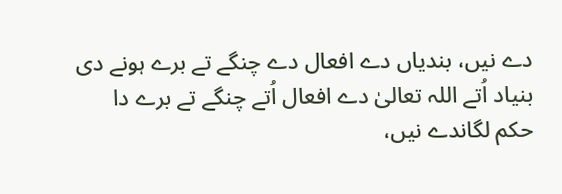دے نیں، بندیاں دے افعال دے چنگے تے برے ہونے دی بنیاد اُتے اللہ تعالیٰ دے افعال اُتے چنگے تے برے دا حکم لگاندے نیں،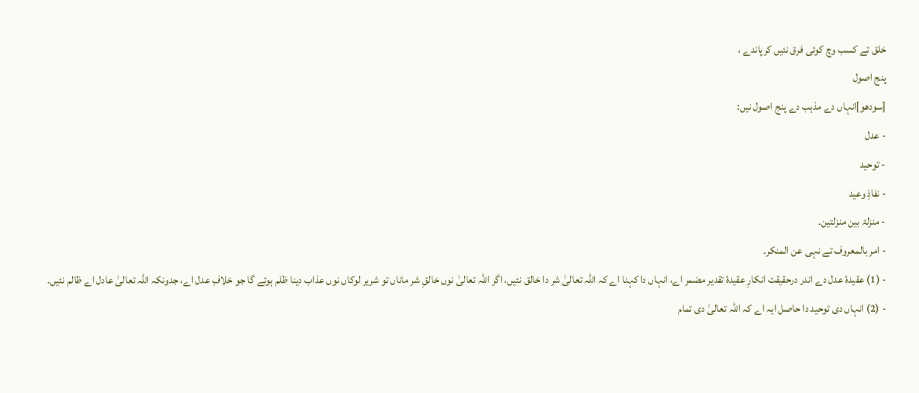خلق تے کسب وچ کوئی فرق نئیں کرپاندے ،
پنج اصول
[سودھو]انہاں دے مذہب دے پنج اصول نیں:
- عدل
- توحید
- نفاذِ وعید
- منزلۃ بین منزلتین۔
- امر بالمعروف تے نہی عن المنکر۔
- (1) عقیدۂ عدل دے اندر درحقیقت انکارِ عقیدۂ تقدیر مضمر اے، انہاں دا کہنا اے کہ اللہ تعالیٰ شر دا خالق نئیں، اگر اللہ تعالیٰ نوں خالقِ شر ماناں تو شریر لوکاں نوں عذاب دینا ظلم ہوئے گا جو خلافِ عدل اے، جدونکہ اللہ تعالیٰ عادل اے ظالم نئیں۔
- (2) انہاں دی توحید دا حاصل ایہ اے کہ اللہ تعالیٰ دی تمام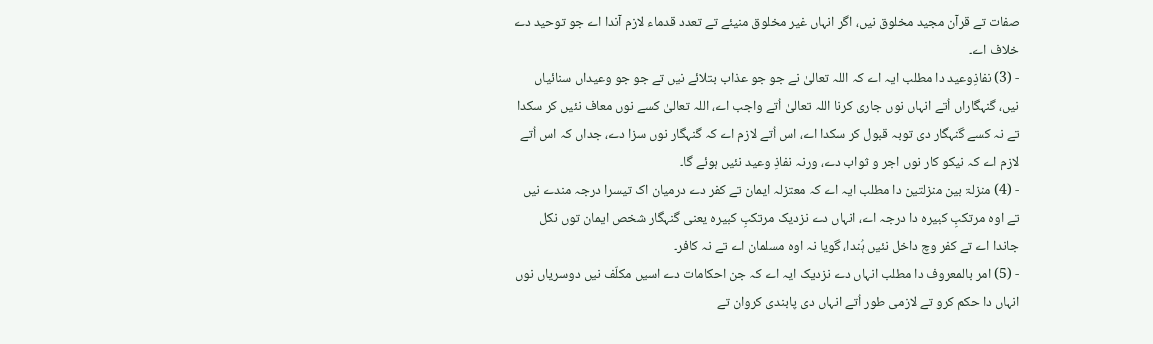صفات تے قرآن مجید مخلوق نیں، اگر انہاں غیر مخلوق منیئے تے تعدد قدماء لازم آندا اے جو توحید دے خلاف اے۔
- (3) نفاذِوعید دا مطلب ایہ اے کہ اللہ تعالیٰ نے جو جو عذاب بتلائے نیں تے جو جو وعیداں سنائیاں نیں، گنہگاراں اُتے انہاں نوں جاری کرنا اللہ تعالیٰ اُتے واجب اے، اللہ تعالیٰ کسے نوں معاف نئیں کر سکدا تے نہ کسے گنہگار دی توبہ قبول کر سکدا اے، اس اُتے لازم اے کہ گنہگار نوں سزا دے، جداں کہ اس اُتے لازم اے کہ نیکو کار نوں اجر و ثواب دے، ورنہ نفاذِ وعید نئیں ہوئے گا۔
- (4) منزلۃ بین منزلتین دا مطلب ایہ اے کہ معتزلہ ایمان تے کفر دے درمیان اک تیسرا درجہ مندے نیں تے اوہ مرتکبِ کبیرہ دا درجہ اے، انہاں دے نزدیک مرتکبِ کبیرہ یعنی گنہگار شخص ایمان توں نکل جاندا اے تے کفر وچ داخل نئیں ہُندا، گویا نہ اوہ مسلمان اے تے نہ کافر۔
- (5) امر بالمعروف دا مطلب انہاں دے نزدیک ایہ اے کہ جن احکامات دے اسیں مکلّف نیں دوسریاں نوں انہاں دا حکم کرو تے لازمی طور اُتے انہاں دی پابندی کروان تے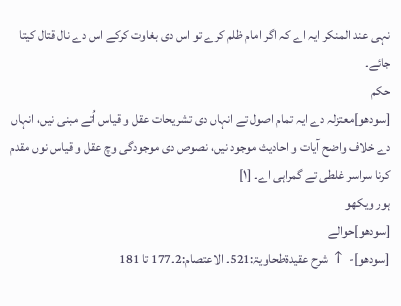نہی عند المنکر ایہ اے کہ اگر امام ظلم کرے تو اس دی بغاوت کرکے اس دے نال قتال کیتا جائے۔
حکم
[سودھو]معتزلہ دے ایہ تمام اصول تے انہاں دی تشریحات عقل و قیاس اُتے مبنی نیں، انہاں دے خلاف واضح آیات و احادیث موجود نیں، نصوص دی موجودگی وچ عقل و قیاس نوں مقدم کرنا سراسر غلطی تے گمراہی اے۔ [۱]
ہور ویکھو
[سودھو]حوالے
[سودھو]- ↑ شرح عقیدۃطحاویۃ:521۔ الاعتصام:2۔177 تا 181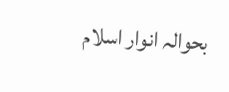بحوالہ انوار اسلام